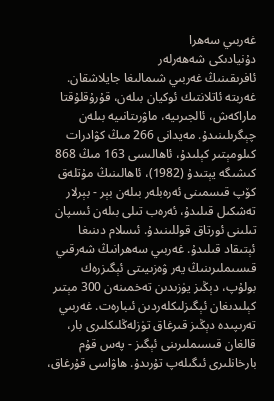غەربىي سەھرا
دۇنيادىكى شەھەرلەر
ئافرىقىنىڭ غەربىي شىمالىغا جايلاشقان. غەربتە ئاتلانتىك ئوكيان بىلەن، قۇرۇقلۇقتا ماراكەش، ئالجىرىيە، ماۋرىتانىيە بىلەن چېگرىلىنىدۇ. مەيدانى 266 مىڭ كۋادرات كىلومېتىر كېلىدۇ، ئاھالىسى 163 مىڭ 868 كىشىگە يېتىدۇ (1982)، ئاھالىنىڭ مۇتلەق كۆپ قىسمىنى ئەرەبلەر بىلەن بېر - بېرلار تەشكىل قىلىدۇ، ئەرەب تىلى بىلەن ئىسپان تىلىنى ئورتاق قوللىنىدۇ. ئىسلام دىنىغا ئېتىقاد قىلىدۇ. غەربىي سەھرانىڭ شەرقىي قىسىملىرىنىڭ يەر ۋەزىيىتى ئېگىزرەك بولۇپ، دېڭىز يۈزىدىن تەخمىنەن 300 مېتىر كېلىدىغان ئېگىزلىكلەردىن ئىبارەت. غەربىي تەرىپىدە دېڭىز قىرغاق تۈزلەڭلىكلىرى بار، قالغان قىسىملىرىنى ئېگىز - پەس قۇم بارخانلىرى ئىگىلەپ تۇرىدۇ. ھاۋاسى قۇرغاق،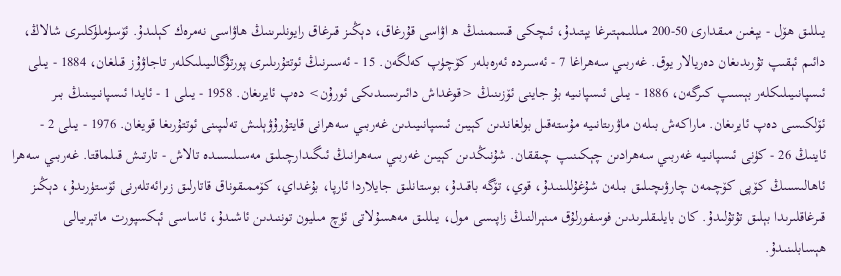يىللىق ھۆل - يېغىن مىقدارى 50-200 مىللىمېتىرغا يېتىدۇ، ئىچكى قىسمىنىڭ ھ اۋاسى قۇرغاق، دېڭىز قىرغاق رايونلىرىنىڭ ھاۋاسى نەمرەك كېلىدۇ. ئۆسۈملۈكلىرى شالاڭ، دائىم ئېقىپ تۇرىدىغان دەريالار يوق. غەربىي سەھراغا 7 - ئەسىردە ئەرەبلەر كۆچۈپ كەلگەن. 15 - ئەسىرنىڭ ئوتتۇرىلىرى پورتۇگالىيىلىكلەر تاجاۋۇز قىلغان، 1884 - يىلى ئىسپانىيىلىكلەر بېسىپ كىرگەن، 1886 - يىلى ئىسپانىيە بۇ جاينى ئۆزىنىڭ <قوغداش دائىرىسىدىكى ئورۇن> دەپ ئايرىغان. 1958 - يىلى 1 - ئايدا ئىسپانىيىنىڭ بىر ئۆلكىسى دەپ ئايرىغان. ماراكەش بىلەن ماۋرىتانىيە مۇستەقىل بولغاندىن كېيىن ئىسپانىيىدىن غەربىي سەھرانى قايتۇرۇۋېلىش تەلىپىنى ئوتتۇرىغا قويغان. 1976 - يىلى 2 - ئاينىڭ 26 - كۈنى ئىسپانىيە غەربىي سەھرادىن چېكىنىپ چىققان. شۇنىڭدىن كېيىن غەربىي سەھرانىڭ ئىگىدارچىلىق مەسىلىسىدە تالاش - تارتىش قىلماقتا. غەربىي سەھرا ئاھالىسىىڭ كۆپى كۆچمەن چارۋىچىلىق بىلەن شۇغۇللىنىدۇ، قوي، تۆگە باقىدۇ، بوستانلىق جايلاردا ئارپا، بۇغداي، كۆممىقوناق قاتارلىق زىرائەتلەرنى ئۆستۈرىدۇ، دېڭىز قىرغاقلىرىدا بېلىق تۇتۇلىدۇ. كان بايلىقلىرىدىن فوسفورلۇق مىنېرالنىڭ زاپىسى مول، يىللىق مەھسۇلاتى ئۈچ مىليون توننىدىن ئاشىدۇ، ئاساسى ئېكسپورت ماتېرىيالى ھېسابلىنىدۇ.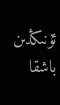ئۇنىڭدىن باشقا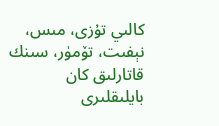كالىي تۇزى، مىس، نېفىت، تۆمۈر، سىنك قاتارلىق كان بايلىقلىرى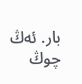بار. ئەڭ چوڭ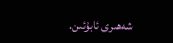شەھىرى ئابۇئىن.